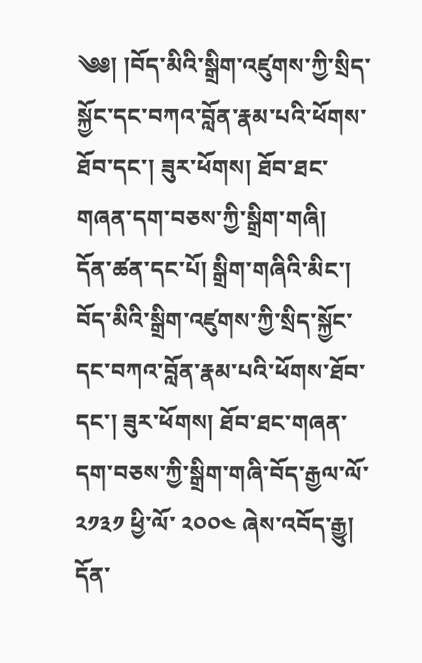༄༅། །བོད་མིའི་སྒྲིག་འཛུགས་ཀྱི་སྲིད་སྐྱོང་དང་བཀའ་བློན་རྣམ་པའི་ཕོགས་ཐོབ་དང་། ཟུར་ཕོགས། ཐོབ་ཐང་གཞན་དག་བཅས་ཀྱི་སྒྲིག་གཞི།
དོན་ཚན་དང་པོ། སྒྲིག་གཞིའི་མིང་།
བོད་མིའི་སྒྲིག་འཛུགས་ཀྱི་སྲིད་སྐྱོང་དང་བཀའ་བློན་རྣམ་པའི་ཕོགས་ཐོབ་དང་། ཟུར་ཕོགས། ཐོབ་ཐང་གཞན་དག་བཅས་ཀྱི་སྒྲིག་གཞི་བོད་རྒྱལ་ལོ་ ༢༡༣༡ ཕྱི་ལོ་ ༢༠༠༤ ཞེས་འབོད་རྒྱུ།
དོན་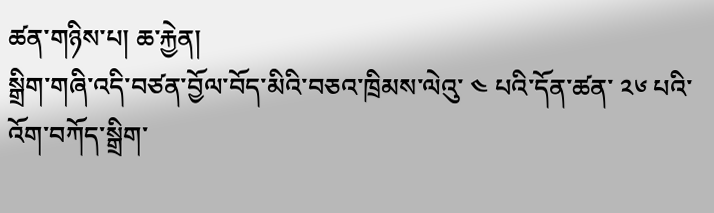ཚན་གཉིས་པ། ཆ་རྐྱེན།
སྒྲིག་གཞི་འདི་བཙན་བྱོལ་བོད་མིའི་བཅའ་ཁྲིམས་ལེའུ་ ༤ པའི་དོན་ཚན་ ༢༦ པའི་འོག་བཀོད་སྒྲིག་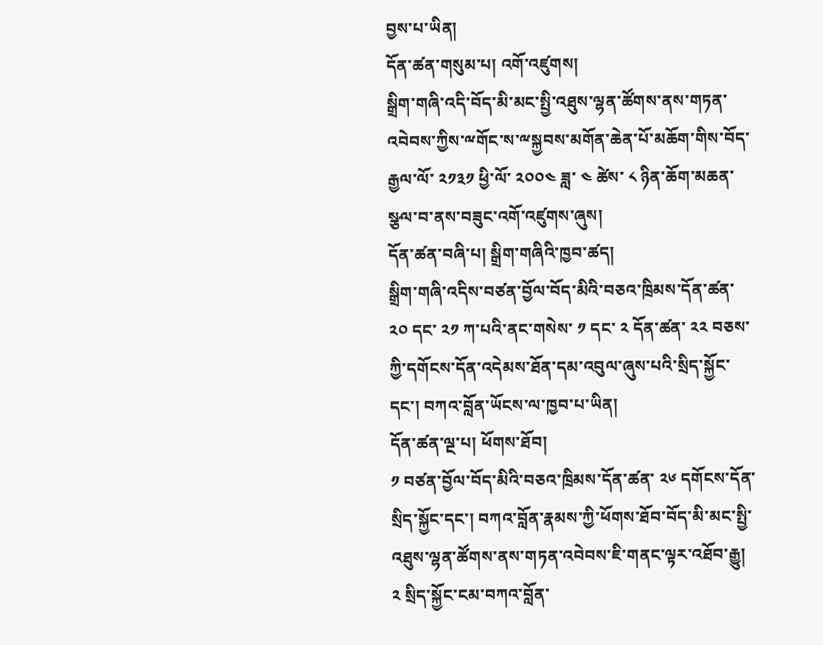བྱས་པ་ཡིན།
དོན་ཚན་གསུམ་པ། འགོ་འཛུགས།
སྒྲིག་གཞི་འདི་བོད་མི་མང་སྤྱི་འཐུས་ལྷན་ཚོགས་ནས་གཏན་འབེབས་ཀྱིས་ྋགོང་ས་ྋསྐྱབས་མགོན་ཆེན་པོ་མཆོག་གིས་བོད་རྒྱལ་ལོ་ ༢༡༣༡ ཕྱི་ལོ་ ༢༠༠༤ ཟླ་ ༤ ཚེས་ ༨ ཉིན་ཆོག་མཆན་སྩལ་བ་ནས་བཟུང་འགོ་འཛུགས་ཞུས།
དོན་ཚན་བཞི་པ། སྒྲིག་གཞིའི་ཁྱབ་ཚད།
སྒྲིག་གཞི་འདིས་བཙན་བྱོལ་བོད་མིའི་བཅའ་ཁྲིམས་དོན་ཚན་ ༢༠ དང་ ༢༡ ཀ་པའི་ནང་གསེས་ ༡ དང་ ༢ དོན་ཚན་ ༢༢ བཅས་ཀྱི་དགོངས་དོན་འདེམས་ཐོན་དམ་འབུལ་ཞུས་པའི་སྲིད་སྐྱོང་དང་། བཀའ་བློན་ཡོངས་ལ་ཁྱབ་པ་ཡིན།
དོན་ཚན་ལྔ་པ། ཕོགས་ཐོབ།
༡ བཙན་བྱོལ་བོད་མིའི་བཅའ་ཁྲིམས་དོན་ཚན་ ༢༦ དགོངས་དོན་སྲིད་སྐྱོང་དང་། བཀའ་བློན་རྣམས་ཀྱི་ཕོགས་ཐོབ་བོད་མི་མང་སྤྱི་འཐུས་ལྷན་ཚོགས་ནས་གཏན་འབེབས་ཇི་གནང་ལྟར་འཐོབ་རྒྱུ།
༢ སྲིད་སྐྱོང་ངམ་བཀའ་བློན་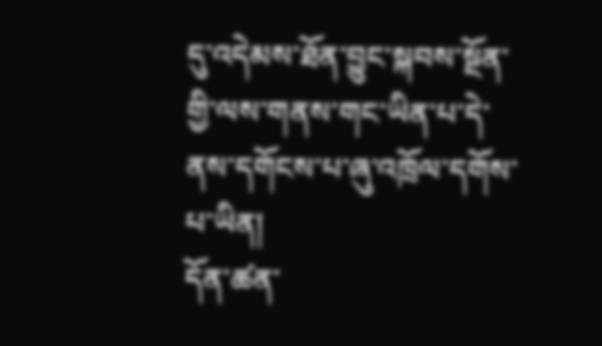དུ་འདེམས་ཐོན་བྱུང་སྐབས་སྔོན་གྱི་ལས་གནས་གང་ཡིན་པ་དེ་ནས་དགོངས་པ་ཞུ་འཁྲོལ་དགོས་པ་ཡིན།
དོན་ཚན་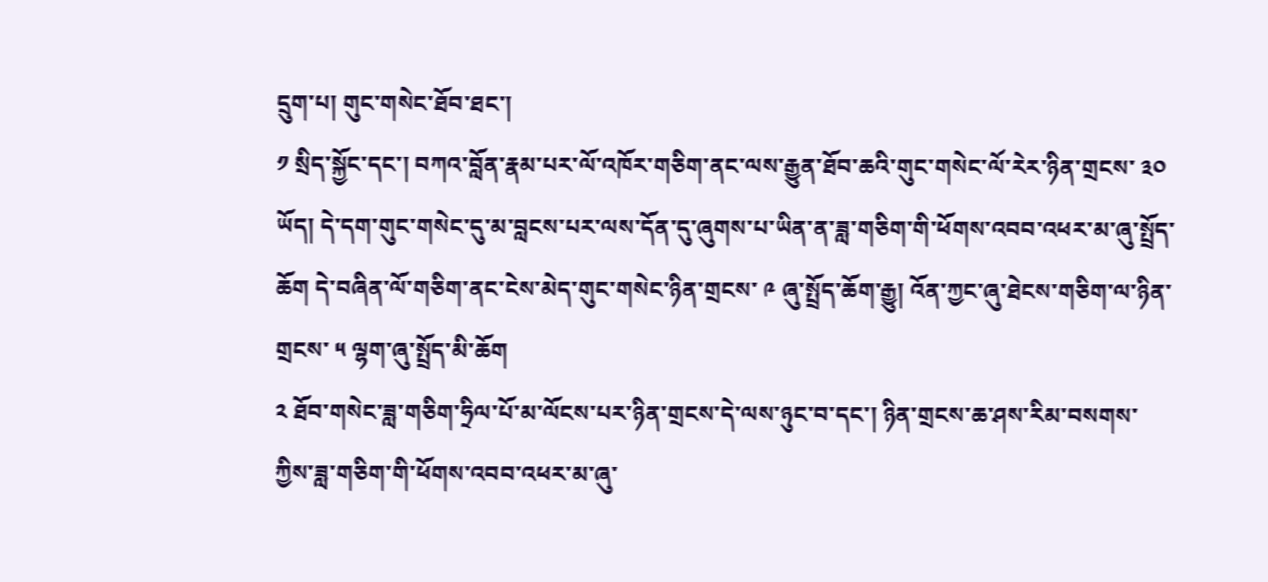དྲུག་པ། གུང་གསེང་ཐོབ་ཐང་།
༡ སྲིད་སྐྱོང་དང་། བཀའ་བློན་རྣམ་པར་ལོ་འཁོར་གཅིག་ནང་ལས་རྒྱུན་ཐོབ་ཆའི་གུང་གསེང་ལོ་རེར་ཉིན་གྲངས་ ༣༠ ཡོད། དེ་དག་གུང་གསེང་དུ་མ་བླངས་པར་ལས་དོན་དུ་ཞུགས་པ་ཡིན་ན་ཟླ་གཅིག་གི་ཕོགས་འབབ་འཕར་མ་ཞུ་སྤྲོད་ཆོག དེ་བཞིན་ལོ་གཅིག་ནང་ངེས་མེད་གུང་གསེང་ཉིན་གྲངས་ ༩ ཞུ་སྤྲོད་ཆོག་རྒྱུ། འོན་ཀྱང་ཞུ་ཐེངས་གཅིག་ལ་ཉིན་གྲངས་ ༥ ལྷག་ཞུ་སྤྲོད་མི་ཆོག
༢ ཐོབ་གསེང་ཟླ་གཅིག་ཧྲིལ་པོ་མ་ལོངས་པར་ཉིན་གྲངས་དེ་ལས་ཉུང་བ་དང་། ཉིན་གྲངས་ཆ་ཤས་རིམ་བསགས་ཀྱིས་ཟླ་གཅིག་གི་ཕོགས་འབབ་འཕར་མ་ཞུ་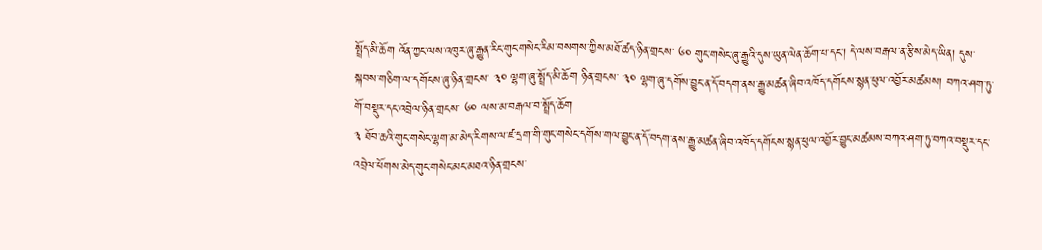སྤྲོད་མི་ཆོག འོན་ཀྱང་ལས་འཁུར་ཞུ་རྒྱུན་རིང་གུང་གསེང་རིམ་བསགས་ཀྱིས་མཐོ་ཚད་ཉིན་གྲངས་ ༦༠ གུང་གསེང་ཞུ་རྒྱུའི་དུས་ཡུན་ལེན་ཆོག་པ་དང་། དེ་ལས་བརྒལ་ན་རྩིས་མེད་ཡིན། དུས་སྐབས་གཅིག་ལ་དགོངས་ཞུ་ཉིན་གྲངས་ ༣༠ ལྷག་ཞུ་སྤྲོད་མི་ཆོག ཉིན་གྲངས་ ༣༠ ལྷག་ཞུ་དགོས་བྱུང་ན་དོ་བདག་ནས་རྒྱུ་མཚན་ཞིབ་འཁོད་དགོངས་སྙན་ཕུལ་འབྱོར་མཚམས། བཀའ་ཤག་ཏུ་གོ་བསྡུར་དང་འབྲེལ་ཉིན་གྲངས་ ༦༠ ལས་མ་བརྒལ་བ་སྤྲོད་ཆོག
༣ ཐོབ་ཆའི་གུང་གསེང་ལྷག་མ་མེད་རིགས་ལ་ཛ་དྲག་གི་གུང་གསེང་དགོས་གལ་བྱུང་ན་དོ་བདག་ནས་རྒྱུ་མཚན་ཞིབ་འཁོད་དགོངས་སྙན་ཕུལ་འབྱོར་བྱུང་མཚམས་བཀའ་ཤག་ཏུ་བཀའ་བསྡུར་དང་འབྲེལ་ཕོགས་མེད་གུང་གསེང་མང་མཐའ་ཉིན་གྲངས་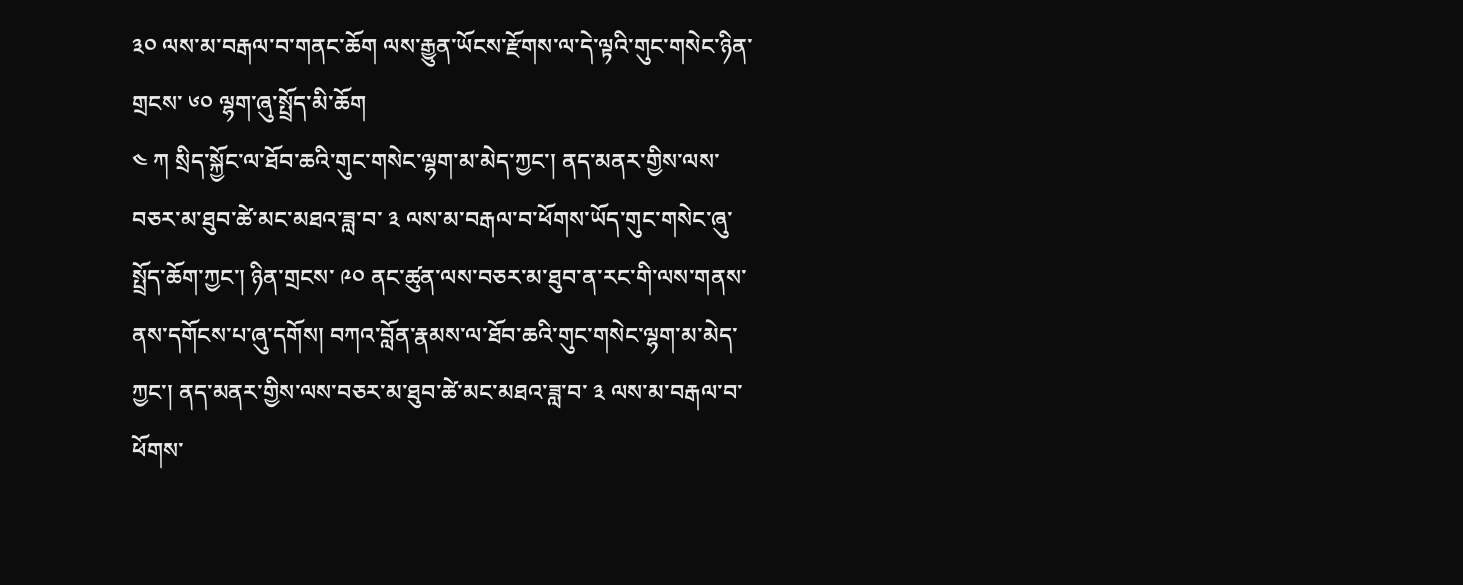༣༠ ལས་མ་བརྒལ་བ་གནང་ཆོག ལས་རྒྱུན་ཡོངས་རྫོགས་ལ་དེ་ལྟའི་གུང་གསེང་ཉིན་གྲངས་ ༦༠ ལྷག་ཞུ་སྤྲོད་མི་ཆོག
༤ ཀ སྲིད་སྐྱོང་ལ་ཐོབ་ཆའི་གུང་གསེང་ལྷག་མ་མེད་ཀྱང་། ནད་མནར་གྱིས་ལས་བཅར་མ་ཐུབ་ཚེ་མང་མཐའ་ཟླ་བ་ ༣ ལས་མ་བརྒལ་བ་ཕོགས་ཡོད་གུང་གསེང་ཞུ་སྤྲོད་ཆོག་ཀྱང་། ཉིན་གྲངས་ ༩༠ ནང་ཚུན་ལས་བཅར་མ་ཐུབ་ན་རང་གི་ལས་གནས་ནས་དགོངས་པ་ཞུ་དགོས། བཀའ་བློན་རྣམས་ལ་ཐོབ་ཆའི་གུང་གསེང་ལྷག་མ་མེད་ཀྱང་། ནད་མནར་གྱིས་ལས་བཅར་མ་ཐུབ་ཚེ་མང་མཐའ་ཟླ་བ་ ༣ ལས་མ་བརྒལ་བ་ཕོགས་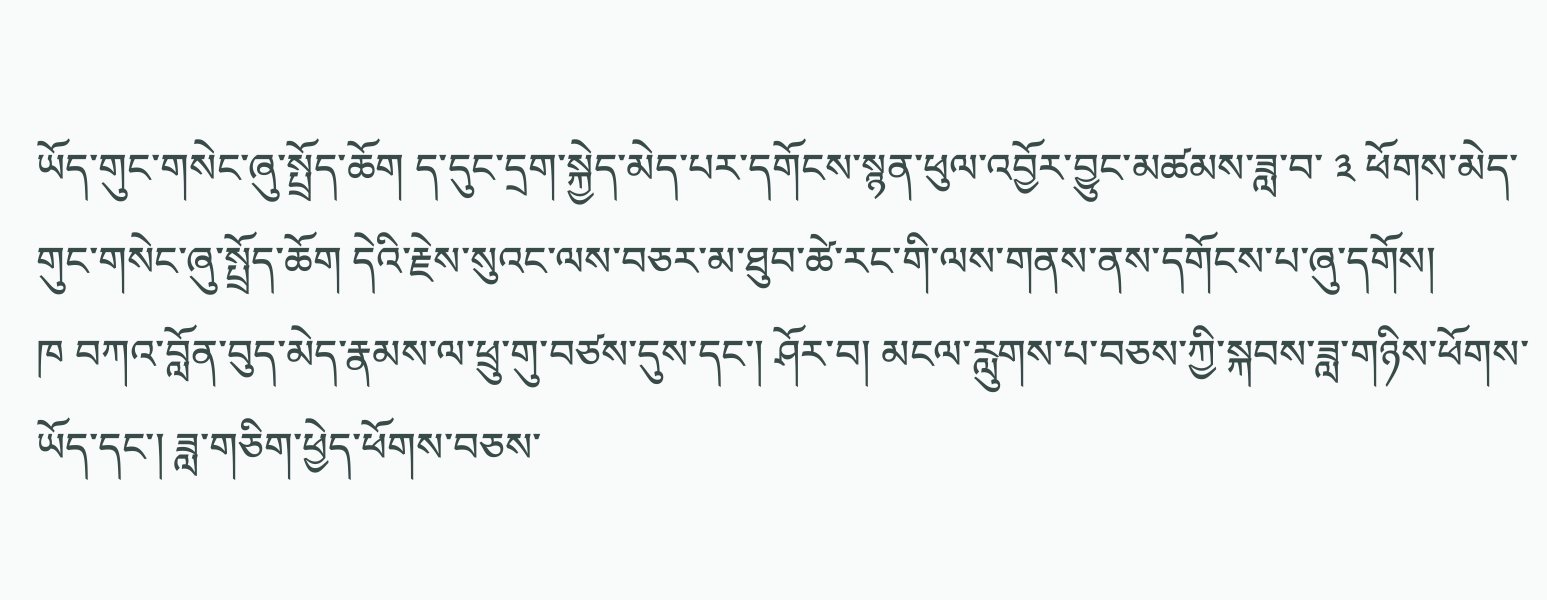ཡོད་གུང་གསེང་ཞུ་སྤྲོད་ཆོག ད་དུང་དྲག་སྐྱེད་མེད་པར་དགོངས་སྙན་ཕུལ་འབྱོར་བྱུང་མཚམས་ཟླ་བ་ ༣ ཕོགས་མེད་གུང་གསེང་ཞུ་སྤྲོད་ཆོག དེའི་རྗེས་སུའང་ལས་བཅར་མ་ཐུབ་ཚེ་རང་གི་ལས་གནས་ནས་དགོངས་པ་ཞུ་དགོས།
ཁ བཀའ་བློན་བུད་མེད་རྣམས་ལ་ཕྲུ་གུ་བཙས་དུས་དང་། ཤོར་བ། མངལ་རླུགས་པ་བཅས་ཀྱི་སྐབས་ཟླ་གཉིས་ཕོགས་ཡོད་དང་། ཟླ་གཅིག་ཕྱེད་ཕོགས་བཅས་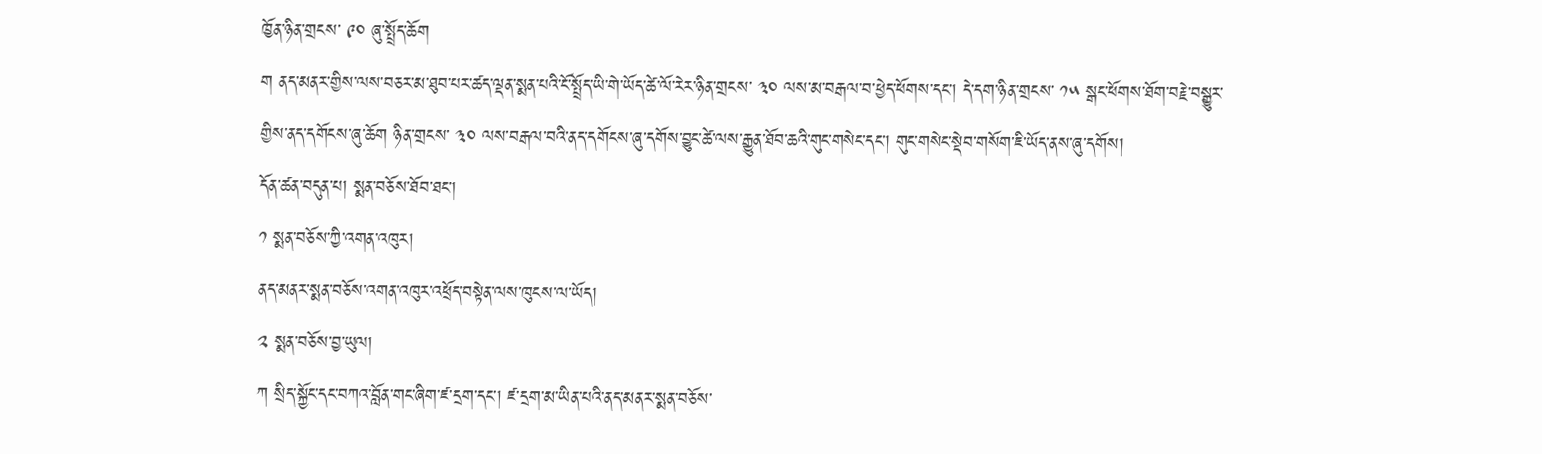ཁྱོན་ཉིན་གྲངས་ ༩༠ ཞུ་སྤྲོད་ཆོག
ག ནད་མནར་གྱིས་ལས་བཅར་མ་ཐུབ་པར་ཚད་ལྡན་སྨན་པའི་ངོ་སྤྲོད་ཡི་གེ་ཡོད་ཚེ་ལོ་རེར་ཉིན་གྲངས་ ༣༠ ལས་མ་བརྒལ་བ་ཕྱེད་ཕོགས་དང་། དེ་དག་ཉིན་གྲངས་ ༡༥ སྒང་ཕོགས་ཐོག་བརྗེ་བསྒྱུར་གྱིས་ནད་དགོངས་ཞུ་ཆོག ཉིན་གྲངས་ ༣༠ ལས་བརྒལ་བའི་ནད་དགོངས་ཞུ་དགོས་བྱུང་ཚེ་ལས་རྒྱུན་ཐོབ་ཆའི་གུང་གསེང་དང་། གུང་གསེང་སྡེབ་གསོག་ཇི་ཡོད་ནས་ཞུ་དགོས།
དོན་ཚན་བདུན་པ། སྨན་བཅོས་ཐོབ་ཐང་།
༡ སྨན་བཅོས་ཀྱི་འགན་འཁུར།
ནད་མནར་སྨན་བཅོས་འགན་འཁུར་འཕྲོད་བསྟེན་ལས་ཁུངས་ལ་ཡོད།
༢ སྨན་བཅོས་བྱ་ཡུལ།
ཀ སྲིད་སྐྱོང་དང་བཀའ་བློན་གང་ཞིག་ཛ་དྲག་དང་། ཛ་དྲག་མ་ཡིན་པའི་ནད་མནར་སྨན་བཅོས་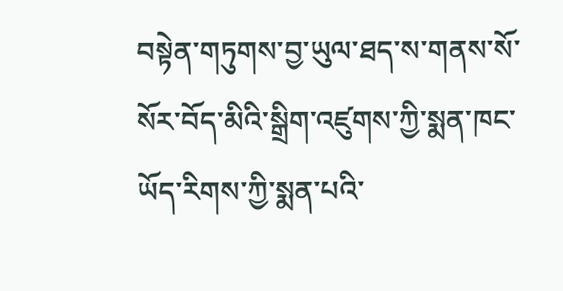བསྟེན་གཏུགས་བྱ་ཡུལ་ཐད་ས་གནས་སོ་སོར་བོད་མིའི་སྒྲིག་འཛུགས་ཀྱི་སྨན་ཁང་ཡོད་རིགས་ཀྱི་སྨན་པའི་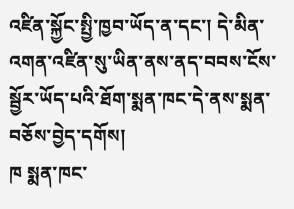འཛིན་སྐྱོང་སྤྱི་ཁྱབ་ཡོད་ན་དང་། དེ་མིན་འགན་འཛིན་སུ་ཡིན་ནས་ནད་བབས་ངོས་སྦྱོར་ཡོད་པའི་ཐོག་སྨན་ཁང་དེ་ནས་སྨན་བཅོས་བྱེད་དགོས།
ཁ སྨན་ཁང་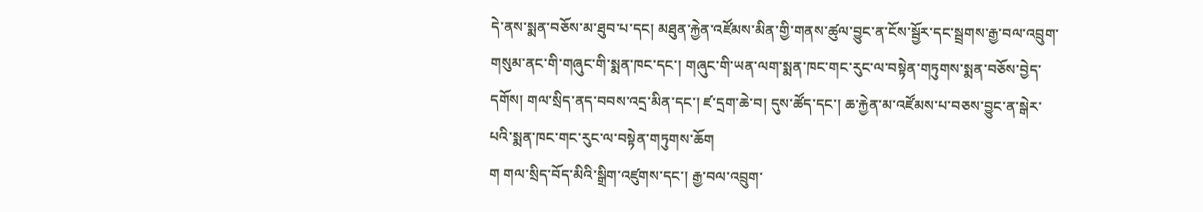དེ་ནས་སྨན་བཅོས་མ་ཐུབ་པ་དང། མཐུན་རྐྱེན་འཛོམས་མིན་གྱི་གནས་ཚུལ་བྱུང་ན་ངོས་སྦྱོར་དང་སྦྲགས་རྒྱ་བལ་འབྲུག་གསུམ་ནང་གི་གཞུང་གི་སྨན་ཁང་དང་། གཞུང་གི་ཡན་ལག་སྨན་ཁང་གང་རུང་ལ་བསྟེན་གཏུགས་སྨན་བཅོས་བྱེད་དགོས། གལ་སྲིད་ནད་བབས་འདྲ་མིན་དང་། ཛ་དྲག་ཆེ་བ། དུས་ཚོད་དང་། ཆ་རྐྱེན་མ་འཛོམས་པ་བཅས་བྱུང་ན་སྒེར་པའི་སྨན་ཁང་གང་རུང་ལ་བསྟེན་གཏུགས་ཆོག
ག གལ་སྲིད་བོད་མིའི་སྒྲིག་འཛུགས་དང་། རྒྱ་བལ་འབྲུག་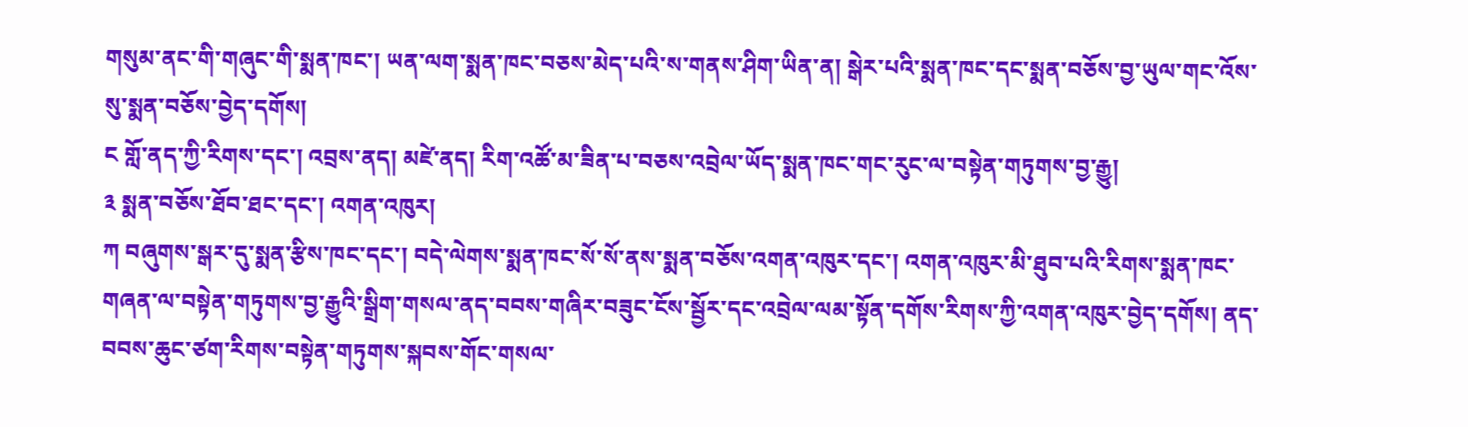གསུམ་ནང་གི་གཞུང་གི་སྨན་ཁང་། ཡན་ལག་སྨན་ཁང་བཅས་མེད་པའི་ས་གནས་ཤིག་ཡིན་ན། སྒེར་པའི་སྨན་ཁང་དང་སྨན་བཅོས་བྱ་ཡུལ་གང་འོས་སུ་སྨན་བཅོས་བྱེད་དགོས།
ང གློ་ནད་ཀྱི་རིགས་དང་། འབྲས་ནད། མཛེ་ནད། རིག་འཚོ་མ་ཟིན་པ་བཅས་འབྲེལ་ཡོད་སྨན་ཁང་གང་རུང་ལ་བསྟེན་གཏུགས་བྱ་རྒྱུ།
༣ སྨན་བཅོས་ཐོབ་ཐང་དང་། འགན་འཁུར།
ཀ བཞུགས་སྒར་དུ་སྨན་རྩིས་ཁང་དང་། བདེ་ལེགས་སྨན་ཁང་སོ་སོ་ནས་སྨན་བཅོས་འགན་འཁུར་དང་། འགན་འཁུར་མི་ཐུབ་པའི་རིགས་སྨན་ཁང་གཞན་ལ་བསྟེན་གཏུགས་བྱ་རྒྱུའི་སྒྲིག་གསལ་ནད་བབས་གཞིར་བཟུང་ངོས་སྦྱོར་དང་འབྲེལ་ལམ་སྟོན་དགོས་རིགས་ཀྱི་འགན་འཁུར་བྱེད་དགོས། ནད་བབས་ཆུང་ཙག་རིགས་བསྟེན་གཏུགས་སྐབས་གོང་གསལ་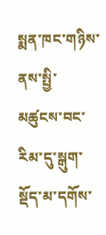སྨན་ཁང་གཉིས་ནས་སྤྱི་མཚུངས་བང་རིམ་དུ་སྒུག་སྡོད་མ་དགོས་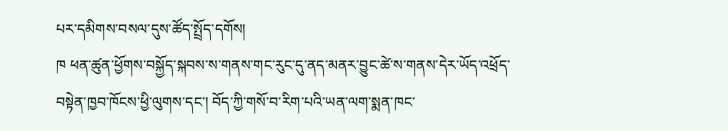པར་དམིགས་བསལ་དུས་ཚོད་སྤྲོད་དགོས།
ཁ ཕན་ཚུན་ཕྱོགས་བསྐྱོད་སྐབས་ས་གནས་གང་རུང་དུ་ནད་མནར་བྱུང་ཚེ་ས་གནས་དེར་ཡོད་འཕྲོད་བསྟེན་ཁྱབ་ཁོངས་ཕྱི་ལུགས་དང་། བོད་ཀྱི་གསོ་བ་རིག་པའི་ཡན་ལག་སྨན་ཁང་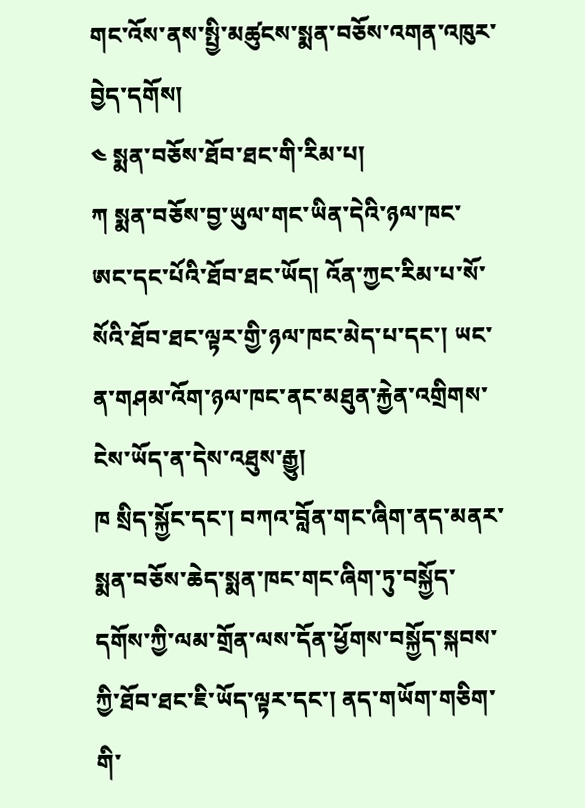གང་འོས་ནས་སྤྱི་མཚུངས་སྨན་བཅོས་འགན་འཁུར་བྱེད་དགོས།
༤ སྨན་བཅོས་ཐོབ་ཐང་གི་རིམ་པ།
ཀ སྨན་བཅོས་བྱ་ཡུལ་གང་ཡིན་དེའི་ཉལ་ཁང་ཨང་དང་པོའི་ཐོབ་ཐང་ཡོད། འོན་ཀྱང་རིམ་པ་སོ་སོའི་ཐོབ་ཐང་ལྟར་གྱི་ཉལ་ཁང་མེད་པ་དང་། ཡང་ན་གཤམ་འོག་ཉལ་ཁང་ནང་མཐུན་རྐྱེན་འགྲིགས་ངེས་ཡོད་ན་དེས་འཐུས་རྒྱུ།
ཁ སྲིད་སྐྱོང་དང་། བཀའ་བློན་གང་ཞིག་ནད་མནར་སྨན་བཅོས་ཆེད་སྨན་ཁང་གང་ཞིག་ཏུ་བསྐྱོད་དགོས་ཀྱི་ལམ་གྲོན་ལས་དོན་ཕྱོགས་བསྐྱོད་སྐབས་ཀྱི་ཐོབ་ཐང་ཇི་ཡོད་ལྟར་དང་། ནད་གཡོག་གཅིག་གི་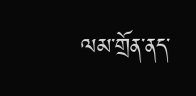ལམ་གྲོན་ནད་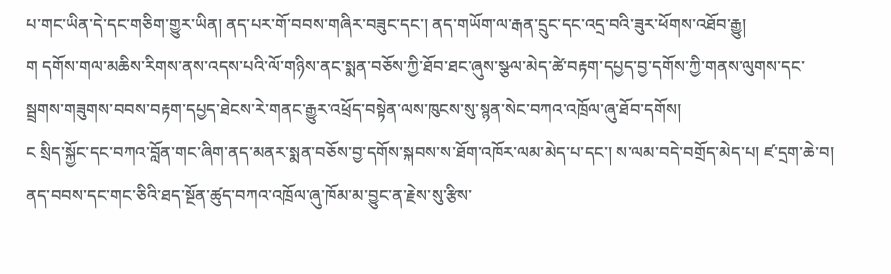པ་གང་ཡིན་དེ་དང་གཅིག་གྱུར་ཡིན། ནད་པར་གོ་བབས་གཞིར་བཟུང་དང་། ནད་གཡོག་ལ་རྒན་དྲུང་དང་འདྲ་བའི་ཟུར་ཕོགས་འཐོབ་རྒྱུ།
ག དགོས་གལ་མཆིས་རིགས་ནས་འདས་པའི་ལོ་གཉིས་ནང་སྨན་བཅོས་ཀྱི་ཐོབ་ཐང་ཞུས་སྩལ་མེད་ཚེ་བརྟག་དཔྱད་བྱ་དགོས་ཀྱི་གནས་ལུགས་དང་སྦྲགས་གཟུགས་བབས་བརྟག་དཔྱད་ཐེངས་རེ་གནང་རྒྱུར་འཕྲོད་བསྟེན་ལས་ཁུངས་སུ་སྙན་སེང་བཀའ་འཁྲོལ་ཞུ་ཐོབ་དགོས།
ང སྲིད་སྐྱོང་དང་བཀའ་བློན་གང་ཞིག་ནད་མནར་སྨན་བཅོས་བྱ་དགོས་སྐབས་ས་ཐོག་འཁོར་ལམ་མེད་པ་དང་། ས་ལམ་བདེ་བགྲོད་མེད་པ། ཛ་དྲག་ཆེ་བ། ནད་བབས་དང་གང་ཅིའི་ཐད་སྔོན་ཚུད་བཀའ་འཁྲོལ་ཞུ་ཁོམ་མ་བྱུང་ན་རྗེས་སུ་རྩིས་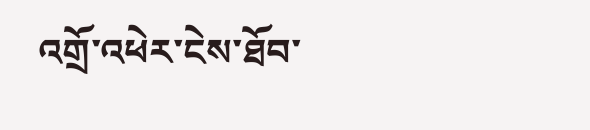འགྲོ་འཕེར་ངེས་ཐོབ་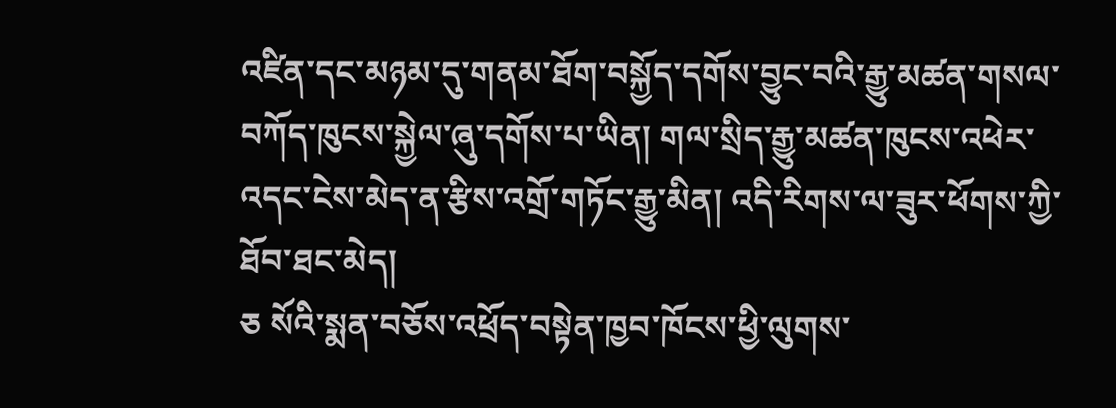འཛིན་དང་མཉམ་དུ་གནམ་ཐོག་བསྐྱོད་དགོས་བྱུང་བའི་རྒྱུ་མཚན་གསལ་བཀོད་ཁུངས་སྐྱེལ་ཞུ་དགོས་པ་ཡིན། གལ་སྲིད་རྒྱུ་མཚན་ཁུངས་འཕེར་འདང་ངེས་མེད་ན་རྩིས་འགྲོ་གཏོང་རྒྱུ་མིན། འདི་རིགས་ལ་ཟུར་ཕོགས་ཀྱི་ཐོབ་ཐང་མེད།
ཅ སོའི་སྨན་བཅོས་འཕྲོད་བསྟེན་ཁྱབ་ཁོངས་ཕྱི་ལུགས་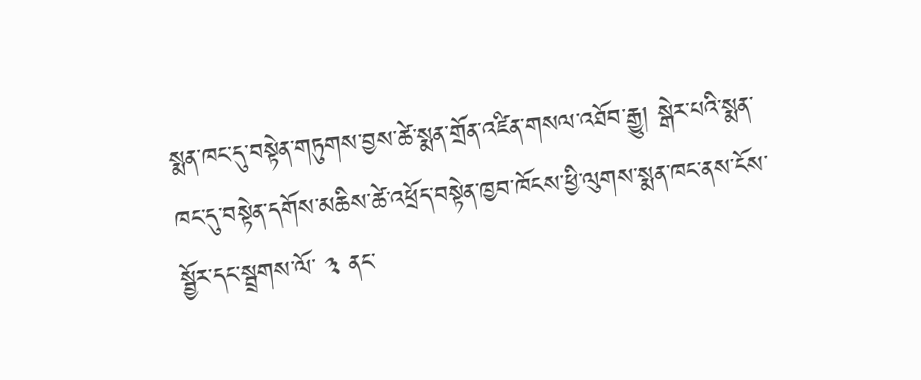སྨན་ཁང་དུ་བསྟེན་གཏུགས་བྱས་ཚེ་སྨན་གྲོན་འཛིན་གསལ་འཐོབ་རྒྱུ། སྒེར་པའི་སྨན་ཁང་དུ་བསྟེན་དགོས་མཆིས་ཚེ་འཕྲོད་བསྟེན་ཁྱབ་ཁོངས་ཕྱི་ལུགས་སྨན་ཁང་ནས་ངོས་སྦྱོར་དང་སྦྲགས་ལོ་ ༣ ནང་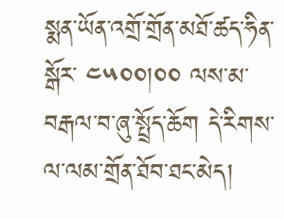སྨན་ཡོན་འགྲོ་གྲོན་མཐོ་ཚད་ཧིན་སྒོར་ ༤༥༠༠།༠༠ ལས་མ་བརྒལ་བ་ཞུ་སྤྲོད་ཆོག དེ་རིགས་ལ་ལམ་གྲོན་ཐོབ་ཐང་མེད།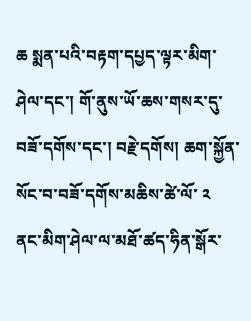ཆ སྨན་པའི་བརྟག་དཔྱད་ལྟར་མིག་ཤེལ་དང་། གོ་ནུས་ཡོ་ཆས་གསར་དུ་བཟོ་དགོས་དང་། བརྗེ་དགོས། ཆག་སྐྱོན་སོང་བ་བཟོ་དགོས་མཆིས་ཚེ་ལོ་ ༢ ནང་མིག་ཤེལ་ལ་མཐོ་ཚད་ཧིན་སྒོར་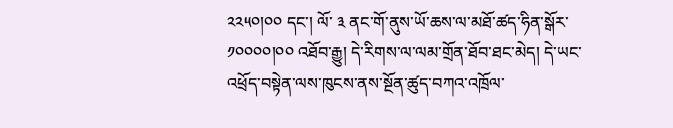༢༢༥༠།༠༠ དང་། ལོ་ ༣ ནང་གོ་ནུས་ཡོ་ཆས་ལ་མཐོ་ཚད་ཧིན་སྒོར་ ༡༠༠༠༠།༠༠ འཐོབ་རྒྱུ། དེ་རིགས་ལ་ལམ་གྲོན་ཐོབ་ཐང་མེད། དེ་ཡང་འཕྲོད་བསྟེན་ལས་ཁུངས་ནས་སྔོན་ཚུད་བཀའ་འཁྲོལ་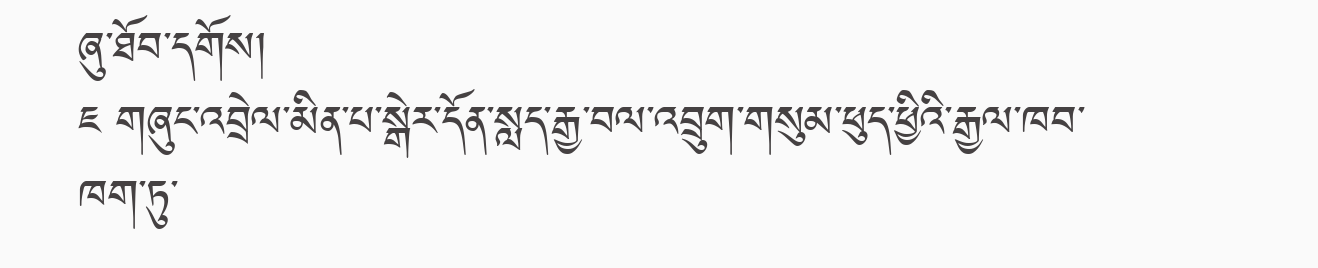ཞུ་ཐོབ་དགོས།
ཇ གཞུང་འབྲེལ་མིན་པ་སྒེར་དོན་སླད་རྒྱ་བལ་འབྲུག་གསུམ་ཕུད་ཕྱིའི་རྒྱལ་ཁབ་ཁག་ཏུ་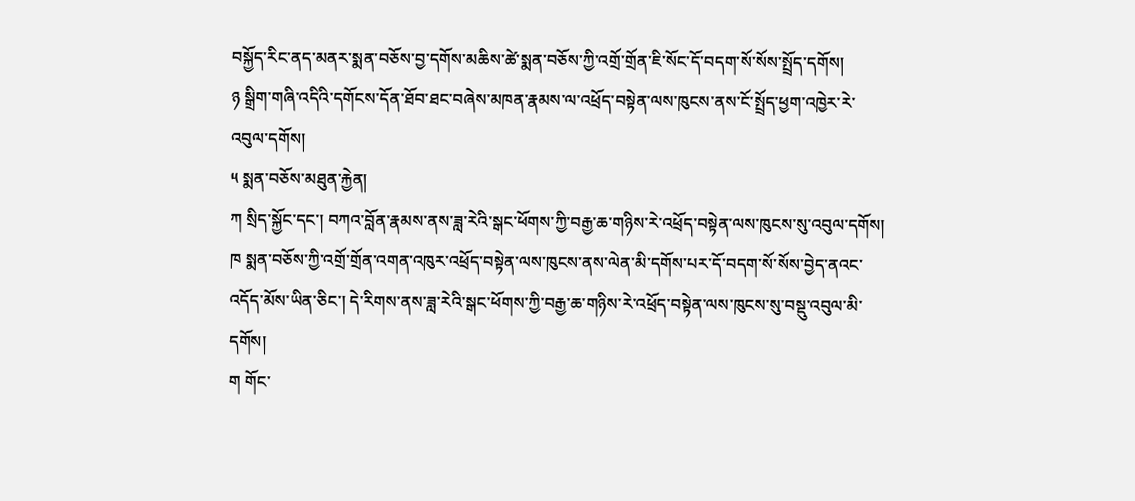བསྐྱོད་རིང་ནད་མནར་སྨན་བཅོས་བྱ་དགོས་མཆིས་ཚེ་སྨན་བཅོས་ཀྱི་འགྲོ་གྲོན་ཇི་སོང་དོ་བདག་སོ་སོས་སྤྲོད་དགོས།
ཉ སྒྲིག་གཞི་འདིའི་དགོངས་དོན་ཐོབ་ཐང་བཞེས་མཁན་རྣམས་ལ་འཕྲོད་བསྟེན་ལས་ཁུངས་ནས་ངོ་སྤྲོད་ཕྱག་འཁྱེར་རེ་འབུལ་དགོས།
༥ སྨན་བཅོས་མཐུན་རྐྱེན།
ཀ སྲིད་སྐྱོང་དང་། བཀའ་བློན་རྣམས་ནས་ཟླ་རེའི་སྒང་ཕོགས་ཀྱི་བརྒྱ་ཆ་གཉིས་རེ་འཕྲོད་བསྟེན་ལས་ཁུངས་སུ་འབུལ་དགོས།
ཁ སྨན་བཅོས་ཀྱི་འགྲོ་གྲོན་འགན་འཁུར་འཕྲོད་བསྟེན་ལས་ཁུངས་ནས་ལེན་མི་དགོས་པར་དོ་བདག་སོ་སོས་བྱེད་ནའང་འདོད་མོས་ཡིན་ཅིང་། དེ་རིགས་ནས་ཟླ་རེའི་སྒང་ཕོགས་ཀྱི་བརྒྱ་ཆ་གཉིས་རེ་འཕྲོད་བསྟེན་ལས་ཁུངས་སུ་བསྡུ་འབུལ་མི་དགོས།
ག གོང་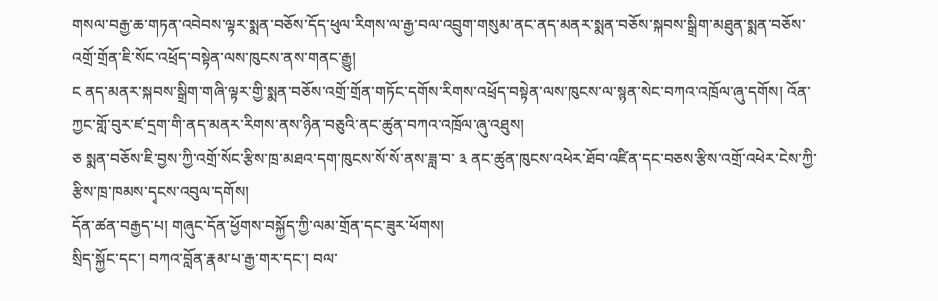གསལ་བརྒྱ་ཆ་གཏན་འབེབས་ལྟར་སྨན་བཅོས་དོད་ཕུལ་རིགས་ལ་རྒྱ་བལ་འབྲུག་གསུམ་ནང་ནད་མནར་སྨན་བཅོས་སྐབས་སྒྲིག་མཐུན་སྨན་བཅོས་འགྲོ་གྲོན་ཇི་སོང་འཕྲོད་བསྟེན་ལས་ཁུངས་ནས་གནང་རྒྱུ།
ང ནད་མནར་སྐབས་སྒྲིག་གཞི་ལྟར་གྱི་སྨན་བཅོས་འགྲོ་གྲོན་གཏོང་དགོས་རིགས་འཕྲོད་བསྟེན་ལས་ཁུངས་ལ་སྙན་སེང་བཀའ་འཁྲོལ་ཞུ་དགོས། འོན་ཀྱང་གློ་བུར་ཛ་དྲག་གི་ནད་མནར་རིགས་ནས་ཉིན་བཅུའི་ནང་ཚུན་བཀའ་འཁྲོལ་ཞུ་འཐུས།
ཅ སྨན་བཅོས་ཇི་བྱས་ཀྱི་འགྲོ་སོང་རྩིས་ཁྲ་མཐའ་དག་ཁུངས་སོ་སོ་ནས་ཟླ་བ་ ༣ ནང་ཚུན་ཁུངས་འཕེར་ཐོབ་འཛིན་དང་བཅས་རྩིས་འགྲོ་འཕེར་ངེས་ཀྱི་རྩིས་ཁྲ་ཁམས་དྭངས་འབུལ་དགོས།
དོན་ཚན་བརྒྱད་པ། གཞུང་དོན་ཕྱོགས་བསྐྱོད་ཀྱི་ལམ་གྲོན་དང་ཟུར་ཕོགས།
སྲིད་སྐྱོང་དང་། བཀའ་བློན་རྣམ་པ་རྒྱ་གར་དང་། བལ་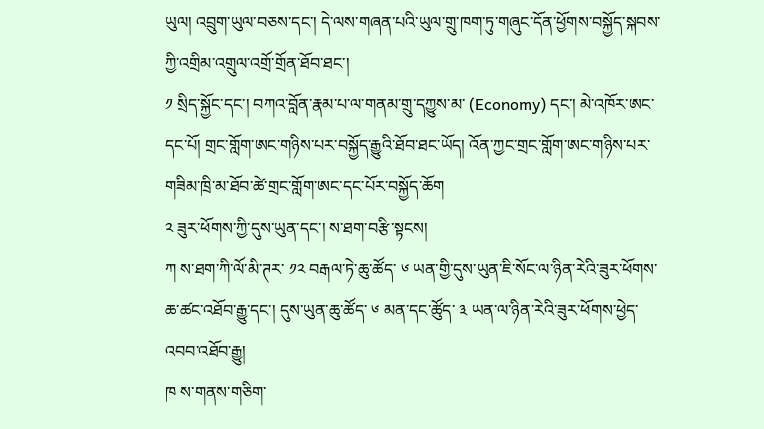ཡུལ། འབྲུག་ཡུལ་བཅས་དང་། དེ་ལས་གཞན་པའི་ཡུལ་གྲུ་ཁག་ཏུ་གཞུང་དོན་ཕྱོགས་བསྐྱོད་སྐབས་ཀྱི་འགྲིམ་འགྲུལ་འགྲོ་གྲོན་ཐོབ་ཐང་།
༡ སྲིད་སྐྱོང་དང་། བཀའ་བློན་རྣམ་པ་ལ་གནམ་གྲུ་དཀྱུས་མ་ (Economy) དང་། མེ་འཁོར་ཨང་དང་པོ། གྲང་གློག་ཨང་གཉིས་པར་བསྐྱོད་རྒྱུའི་ཐོབ་ཐང་ཡོད། འོན་ཀྱང་གྲང་གློག་ཨང་གཉིས་པར་གཟིམ་ཁྲི་མ་ཐོབ་ཚེ་གྲང་གློག་ཨང་དང་པོར་བསྐྱོད་ཆོག
༢ ཟུར་ཕོགས་ཀྱི་དུས་ཡུན་དང་། ས་ཐག་བརྩི་སྟངས།
ཀ ས་ཐག་ཀི་ལོ་མི་ཊར་ ༡༢ བརྒལ་ཏེ་ཆུ་ཚོད་ ༦ ཡན་གྱི་དུས་ཡུན་ཇི་སོང་ལ་ཉིན་རེའི་ཟུར་ཕོགས་ཆ་ཚང་འཐོབ་རྒྱུ་དང་། དུས་ཡུན་ཆུ་ཚོད་ ༦ མན་དང་ཚོུད་ ༣ ཡན་ལ་ཉིན་རེའི་ཟུར་ཕོགས་ཕྱེད་འབབ་འཐོབ་རྒྱུ།
ཁ ས་གནས་གཅིག་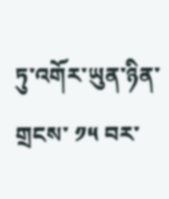ཏུ་འགོར་ཡུན་ཉིན་གྲངས་ ༡༥ བར་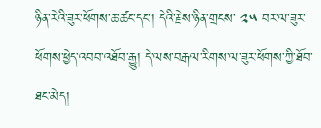ཉིན་རེའི་ཟུར་ཕོགས་ཆ་ཚང་དང་། དེའི་རྗེས་ཉིན་གྲངས་ ༢༥ བར་ལ་ཟུར་ཕོགས་ཕྱེད་འབབ་འཐོབ་རྒྱུ། དེ་ལས་བརྒལ་རིགས་ལ་ཟུར་ཕོགས་ཀྱི་ཐོབ་ཐང་མེད།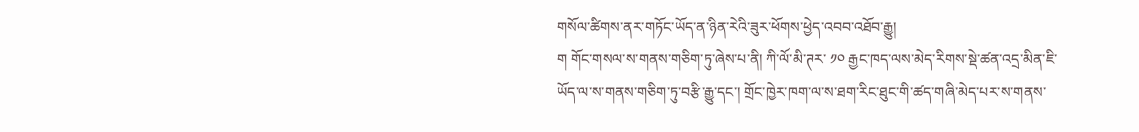གསོལ་ཚིགས་ནར་གཏོང་ཡོད་ན་ཉིན་རེའི་ཟུར་ཕོགས་ཕྱེད་འབབ་འཐོབ་རྒྱུ།
ག གོང་གསལ་ས་གནས་གཅིག་ཏུ་ཞེས་པ་ནི། ཀི་ལོ་མི་ཊར་ ༡༠ རྒྱང་ཁད་ལས་མེད་རིགས་སྡེ་ཚན་འདྲ་མིན་ཇི་ཡོད་ལ་ས་གནས་གཅིག་ཏུ་བརྩི་རྒྱུ་དང་། གྲོང་ཁྱེར་ཁག་ལ་ས་ཐག་རིང་ཐུང་གི་ཚད་གཞི་མེད་པར་ས་གནས་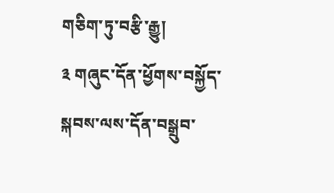གཅིག་ཏུ་བརྩི་རྒྱུ།
༣ གཞུང་དོན་ཕྱོགས་བསྐྱོད་སྐབས་ལས་དོན་བསྒྲུབ་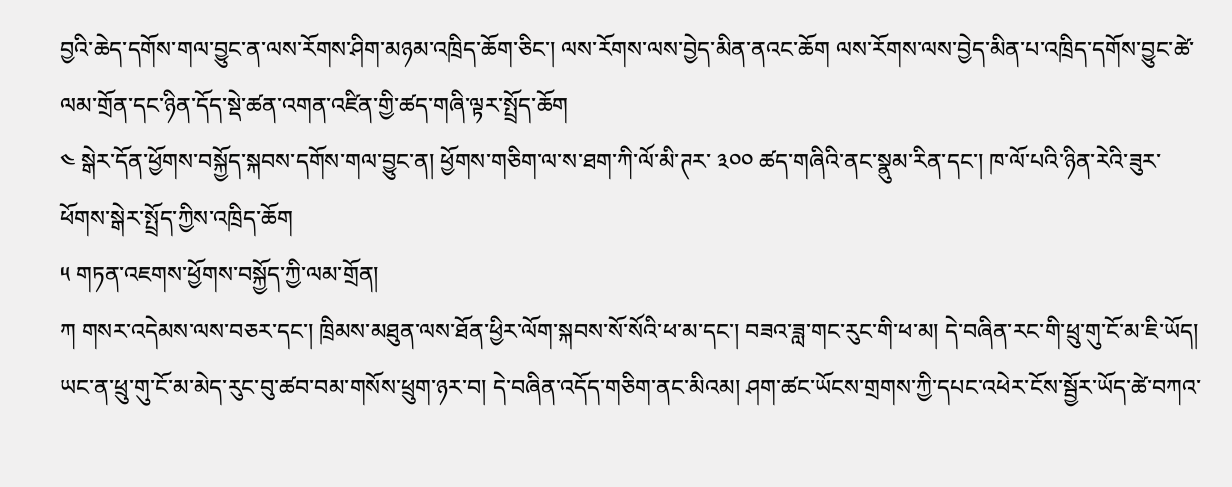བྱའི་ཆེད་དགོས་གལ་བྱུང་ན་ལས་རོགས་ཤིག་མཉམ་འཁྲིད་ཆོག་ཅིང་། ལས་རོགས་ལས་བྱེད་མིན་ནའང་ཆོག ལས་རོགས་ལས་བྱེད་མིན་པ་འཁྲིད་དགོས་བྱུང་ཚེ་ལམ་གྲོན་དང་ཉིན་དོད་སྡེ་ཚན་འགན་འཛིན་གྱི་ཚད་གཞི་ལྟར་སྤྲོད་ཆོག
༤ སྒེར་དོན་ཕྱོགས་བསྐྱོད་སྐབས་དགོས་གལ་བྱུང་ན། ཕྱོགས་གཅིག་ལ་ས་ཐག་ཀི་ལོ་མི་ཊར་ ༣༠༠ ཚད་གཞིའི་ནང་སྣུམ་རིན་དང་། ཁ་ལོ་པའི་ཉིན་རེའི་ཟུར་ཕོགས་སྒེར་སྤྲོད་ཀྱིས་འཁྲིད་ཆོག
༥ གཏན་འཇགས་ཕྱོགས་བསྐྱོད་ཀྱི་ལམ་གྲོན།
ཀ གསར་འདེམས་ལས་བཅར་དང་། ཁྲིམས་མཐུན་ལས་ཐོན་ཕྱིར་ལོག་སྐབས་སོ་སོའི་ཕ་མ་དང་། བཟའ་ཟླ་གང་རུང་གི་ཕ་མ། དེ་བཞིན་རང་གི་ཕྲུ་གུ་ངོ་མ་ཇི་ཡོད། ཡང་ན་ཕྲུ་གུ་ངོ་མ་མེད་རུང་བུ་ཚབ་བམ་གསོས་ཕྲུག་ཉར་བ། དེ་བཞིན་འདོད་གཅིག་ནང་མིའམ། ཤག་ཚང་ཡོངས་གྲགས་ཀྱི་དཔང་འཕེར་ངོས་སྦྱོར་ཡོད་ཚེ་བཀའ་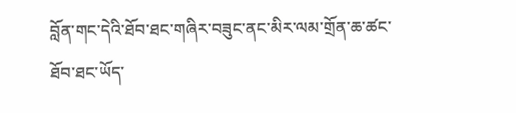བློན་གང་དེའི་ཐོབ་ཐང་གཞིར་བཟུང་ནང་མིར་ལམ་གྲོན་ཆ་ཚང་ཐོབ་ཐང་ཡོད་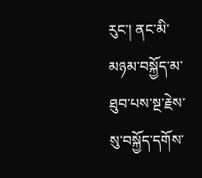རུང་། ནང་མི་མཉམ་བསྐྱོད་མ་ཐུབ་པས་སྔ་རྗེས་སུ་བསྐྱོད་དགོས་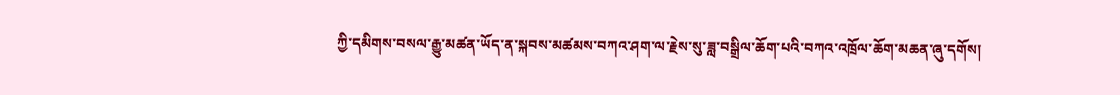ཀྱི་དམིགས་བསལ་རྒྱུ་མཚན་ཡོད་ན་སྐབས་མཚམས་བཀའ་ཤག་ལ་རྗེས་སུ་ཟླ་བསྒྲིལ་ཆོག་པའི་བཀའ་འཁྲོལ་ཆོག་མཆན་ཞུ་དགོས།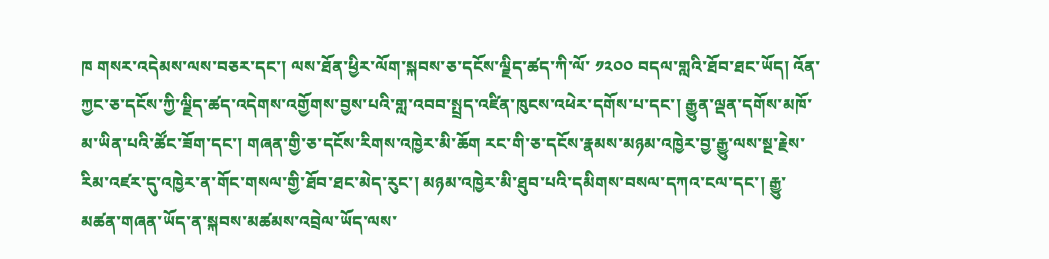ཁ གསར་འདེམས་ལས་བཅར་དང་། ལས་ཐོན་ཕྱིར་ལོག་སྐབས་ཅ་དངོས་ལྗིད་ཚད་ཀི་ལོ་ ༡༢༠༠ བདལ་གླའི་ཐོབ་ཐང་ཡོད། འོན་ཀྱང་ཅ་དངོས་ཀྱི་ལྗིད་ཚད་འདེགས་འགྱོགས་བྱས་པའི་གླ་འབབ་སྤྲད་འཛིན་ཁུངས་འཕེར་དགོས་པ་དང་། རྒྱུན་ལྡན་དགོས་མཁོ་མ་ཡིན་པའི་ཚོང་ཟོག་དང་། གཞན་གྱི་ཅ་དངོས་རིགས་འཁྱེར་མི་ཆོག རང་གི་ཅ་དངོས་རྣམས་མཉམ་འཁྱེར་བྱ་རྒྱུ་ལས་སྔ་རྗེས་རིམ་འཛར་དུ་འཁྱེར་ན་གོང་གསལ་གྱི་ཐོབ་ཐང་མེད་རུང་། མཉམ་འཁྱེར་མི་ཐུབ་པའི་དམིགས་བསལ་དཀའ་ངལ་དང་། རྒྱུ་མཚན་གཞན་ཡོད་ན་སྐབས་མཚམས་འབྲེལ་ཡོད་ལས་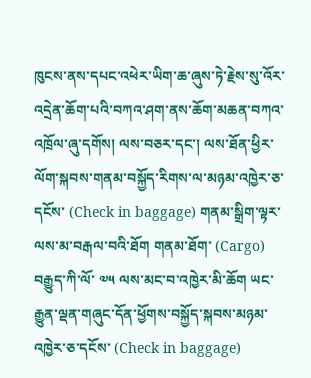ཁུངས་ནས་དཔང་འཕེར་ཡིག་ཆ་ཞུས་ཏེ་རྗེས་སུ་འོར་འདྲེན་ཆོག་པའི་བཀའ་ཤག་ནས་ཆོག་མཆན་བཀའ་འཁྲོལ་ཞུ་དགོས། ལས་བཅར་དང་། ལས་ཐོན་ཕྱིར་ལོག་སྐབས་གནམ་བསྐྱོད་རིགས་ལ་མཉམ་འཁྱེར་ཅ་དངོས་ (Check in baggage) གནམ་སྒྲིག་ལྟར་ལས་མ་བརྒལ་བའི་ཐོག གནམ་ཐོག་ (Cargo) བརྒྱུད་ཀི་ལོ་ ༧༥ ལས་མང་བ་འཁྱེར་མི་ཆོག ཡང་རྒྱུན་ལྡན་གཞུང་དོན་ཕྱོགས་བསྐྱོད་སྐབས་མཉམ་འཁྱེར་ཅ་དངོས་ (Check in baggage)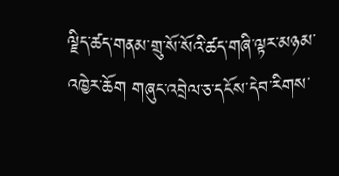ལྗིད་ཚད་གནམ་གྲུ་སོ་སོའི་ཚད་གཞི་ལྟར་མཉམ་འཁྱེར་ཆོག གཞུང་འབྲེལ་ཅ་དངོས་དེབ་རིགས་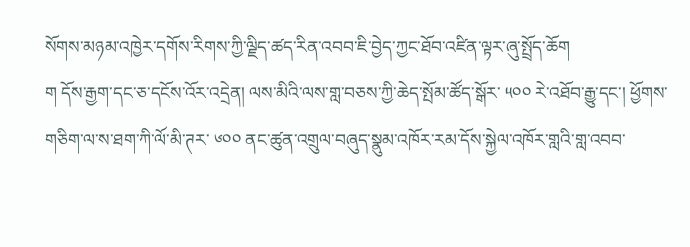སོགས་མཉམ་འཁྱེར་དགོས་རིགས་ཀྱི་ལྗིད་ཚད་རིན་འབབ་ཇི་བྱེད་ཀྱང་ཐོབ་འཛིན་ལྟར་ཞུ་སྤྲོད་ཆོག
ག དོས་རྒྱག་དང་ཅ་དངོས་འོར་འདྲེན། ལས་མིའི་ལས་གླ་བཅས་ཀྱི་ཆེད་སྤོམ་ཚོད་སྒོར་ ༥༠༠ རེ་འཐོབ་རྒྱུ་དང་། ཕྱོགས་གཅིག་ལ་ས་ཐག་ཀི་ལོ་མི་ཊར་ ༦༠༠ ནང་ཚུན་འགྲུལ་བཞུད་སྣུམ་འཁོར་རམ་དོས་སྐྱེལ་འཁོར་གླའི་གླ་འབབ་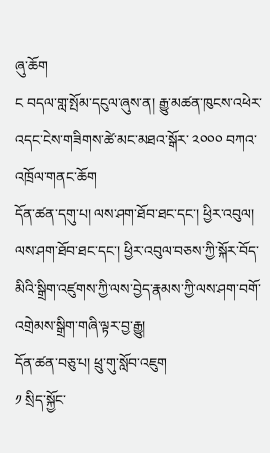ཞུ་ཆོག
ང བདལ་གླ་སྤོམ་དངུལ་ཞུས་ན། རྒྱུ་མཚན་ཁུངས་འཕེར་འདང་ངེས་གཟིགས་ཚེ་མང་མཐའ་སྒོར་ ༢༠༠༠ བཀའ་འཁྲོལ་གནང་ཆོག
དོན་ཚན་དགུ་པ། ལས་ཤག་ཐོབ་ཐང་དང་། ཕྱིར་འབུལ།
ལས་ཤག་ཐོབ་ཐང་དང་། ཕྱིར་འབུལ་བཅས་ཀྱི་སྐོར་བོད་མིའི་སྒྲིག་འཛུགས་ཀྱི་ལས་བྱེད་རྣམས་ཀྱི་ལས་ཤག་བགོ་འགྲེམས་སྒྲིག་གཞི་ལྟར་བྱ་རྒྱུ།
དོན་ཚན་བཅུ་པ། ཕྲུ་གུ་སློབ་འཇུག
༡ སྲིད་སྐྱོང་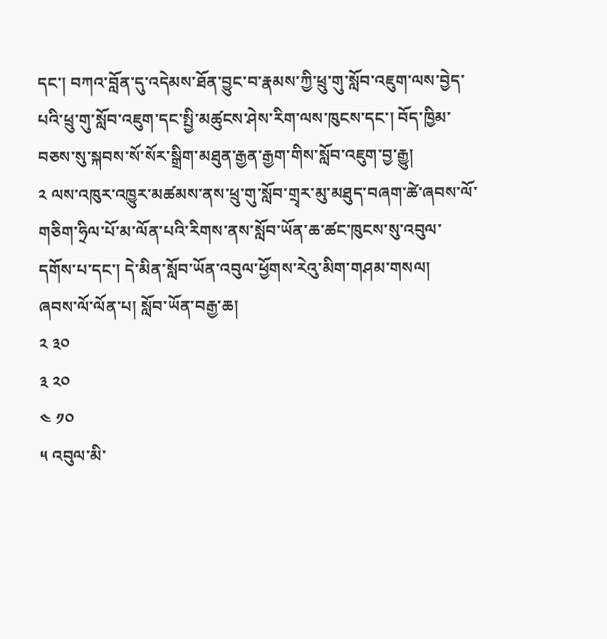དང་། བཀའ་བློན་དུ་འདེམས་ཐོན་བྱུང་བ་རྣམས་ཀྱི་ཕྲུ་གུ་སློབ་འཇུག་ལས་བྱེད་པའི་ཕྲུ་གུ་སློབ་འཇུག་དང་སྤྱི་མཚུངས་ཤེས་རིག་ལས་ཁུངས་དང་། བོད་ཁྱིམ་བཅས་སུ་སྐབས་སོ་སོར་སྒྲིག་མཐུན་རྒྱན་རྒྱག་གིས་སློབ་འཇུག་བྱ་རྒྱུ།
༢ ལས་འཁུར་འཁྱུར་མཚམས་ནས་ཕྲུ་གུ་སློབ་གྲྭར་མུ་མཐུད་བཞག་ཚེ་ཞབས་ལོ་གཅིག་ཧྲིལ་པོ་མ་ལོན་པའི་རིགས་ནས་སློབ་ཡོན་ཆ་ཚང་ཁུངས་སུ་འབུལ་དགོས་པ་དང་། དེ་མིན་སློབ་ཡོན་འབུལ་ཕྱོགས་རེའུ་མིག་གཤམ་གསལ།
ཞབས་ལོ་ལོན་པ། སློབ་ཡོན་བརྒྱ་ཆ།
༢ ༣༠
༣ ༢༠
༤ ༡༠
༥ འབུལ་མི་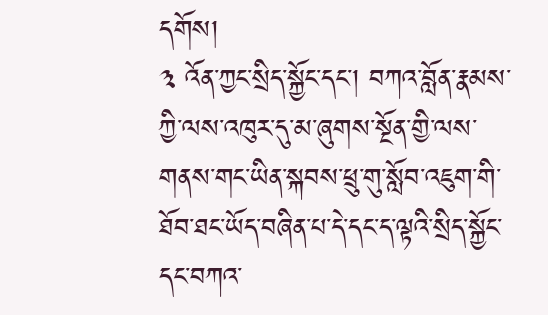དགོས།
༣ འོན་ཀྱང་སྲིད་སྐྱོང་དང་། བཀའ་བློན་རྣམས་ཀྱི་ལས་འཁུར་དུ་མ་ཞུགས་སྔོན་གྱི་ལས་གནས་གང་ཡིན་སྐབས་ཕྲུ་གུ་སློབ་འཇུག་གི་ཐོབ་ཐང་ཡོད་བཞིན་པ་དེ་དང་ད་ལྟའི་སྲིད་སྐྱོང་དང་བཀའ་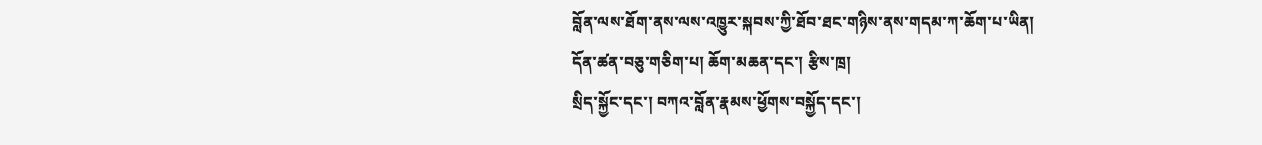བློན་ལས་ཐོག་ནས་ལས་འཁྱུར་སྐབས་ཀྱི་ཐོབ་ཐང་གཉིས་ནས་གདམ་ཀ་ཆོག་པ་ཡིན།
དོན་ཚན་བཅུ་གཅིག་པ། ཆོག་མཆན་དང་། རྩིས་ཁྲ།
སྲིད་སྐྱོང་དང་། བཀའ་བློན་རྣམས་ཕྱོགས་བསྐྱོད་དང་།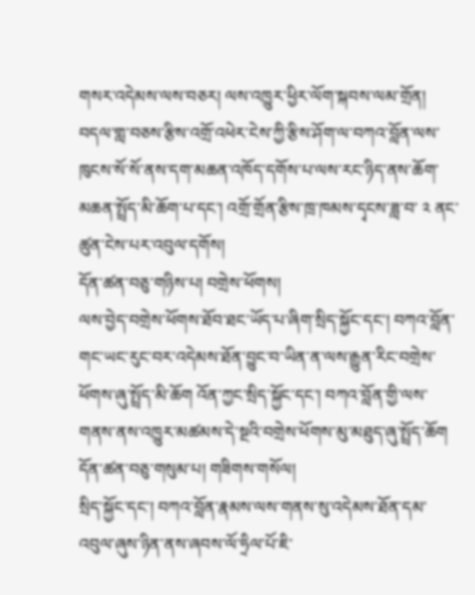གསར་འདེམས་ལས་བཅར། ལས་འཁྱུར་ཕྱིར་ལོག་སྐབས་ལམ་གྲོན། བདལ་གླ་བཅས་རྩིས་འགྲོ་འཕེར་ངེས་ཀྱི་རྩིས་ཤོག་ལ་བཀའ་བློན་ལས་ཁུངས་སོ་སོ་ནས་དག་མཆན་འཁོད་དགོས་པ་ལས་རང་ཉིད་ནས་ཆོག་མཆན་སྤྲོད་མི་ཆོག་པ་དང་། འགྲོ་གྲོན་རྩིས་ཁྲ་ཁམས་དྭངས་ཟླ་བ་ ༢ ནང་ཚུན་ངེས་པར་འབུལ་དགོས།
དོན་ཚན་བཅུ་གཉིས་པ། བགྲེས་ཕོགས།
ལས་བྱེད་བགྲེས་ཕོགས་ཐོབ་ཐང་ཡོད་པ་ཞིག་སྲིད་སྐྱོང་དང་། བཀའ་བློན་གང་ཡང་རུང་བར་འདེམས་ཐོན་བྱུང་བ་ཡིན་ན་ལས་རྒྱུན་རིང་བགྲེས་ཕོགས་ཞུ་སྤྲོད་མི་ཆོག འོན་ཀྱང་སྲིད་སྐྱོང་དང་། བཀའ་བློན་གྱི་ལས་གནས་ནས་འཁྱུར་མཚམས་དེ་སྔའི་བགྲེས་ཕོགས་མུ་མཐུད་ཞུ་སྤྲོད་ཆོག
དོན་ཚན་བཅུ་གསུམ་པ། གཟིགས་གསོལ།
སྲིད་སྐྱོང་དང་། བཀའ་བློན་རྣམས་ལས་གནས་སུ་འདེམས་ཐོན་དམ་འབུལ་ཞུས་ཉིན་ནས་ཞབས་ལོ་ཧྲིལ་པོ་ཇི་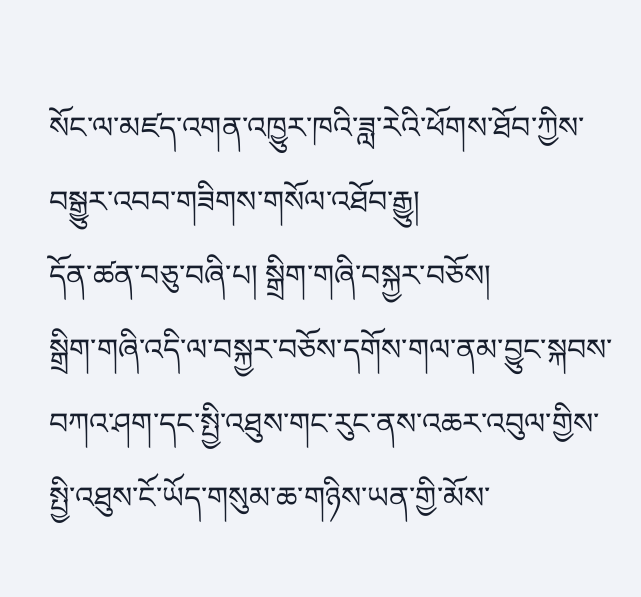སོང་ལ་མཛད་འགན་འཁྱུར་ཁའི་ཟླ་རེའི་ཕོགས་ཐོབ་ཀྱིས་བསྒྱུར་འབབ་གཟིགས་གསོལ་འཐོབ་རྒྱུ།
དོན་ཚན་བཅུ་བཞི་པ། སྒྲིག་གཞི་བསྐྱར་བཅོས།
སྒྲིག་གཞི་འདི་ལ་བསྐྱར་བཅོས་དགོས་གལ་ནམ་བྱུང་སྐབས་བཀའ་ཤག་དང་སྤྱི་འཐུས་གང་རུང་ནས་འཆར་འབུལ་གྱིས་སྤྱི་འཐུས་ངོ་ཡོད་གསུམ་ཆ་གཉིས་ཡན་གྱི་མོས་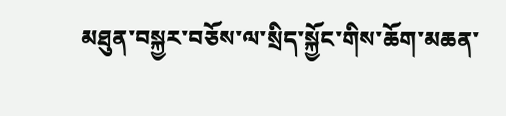མཐུན་བསྐྱར་བཅོས་ལ་སྲིད་སྐྱོང་གིས་ཆོག་མཆན་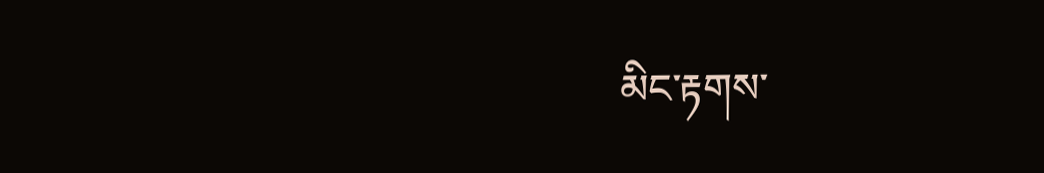མིང་རྟགས་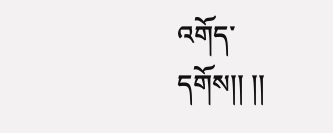འགོད་དགོས།། །།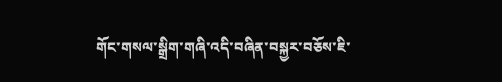གོང་གསལ་སྒྲིག་གཞི་འདི་བཞིན་བསྐྱར་བཅོས་ཇི་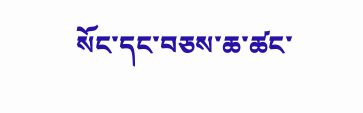སོང་དང་བཅས་ཆ་ཚང་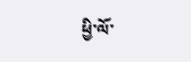ཕྱི་ལོ་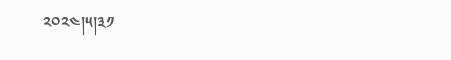༢༠༢༤།༥།༣༡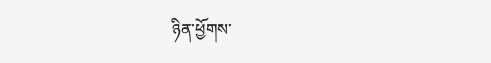ཉིན་ཕྱོགས་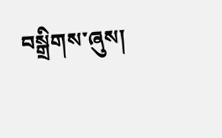བསྒྲིགས་ཞུས།